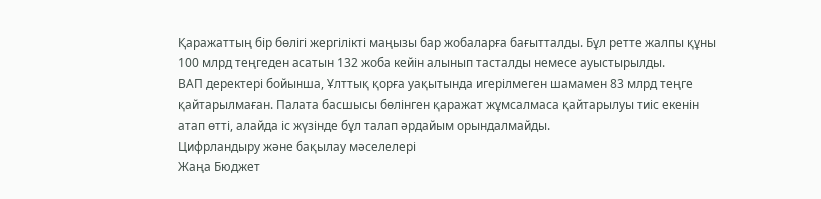Қаражаттың бір бөлігі жергілікті маңызы бар жобаларға бағытталды. Бұл ретте жалпы құны 100 млрд теңгеден асатын 132 жоба кейін алынып тасталды немесе ауыстырылды.
ВАП деректері бойынша, Ұлттық қорға уақытында игерілмеген шамамен 83 млрд теңге қайтарылмаған. Палата басшысы бөлінген қаражат жұмсалмаса қайтарылуы тиіс екенін атап өтті, алайда іс жүзінде бұл талап әрдайым орындалмайды.
Цифрландыру және бақылау мәселелері
Жаңа Бюджет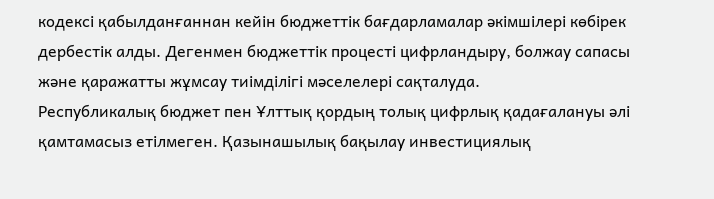кодексі қабылданғаннан кейін бюджеттік бағдарламалар әкімшілері көбірек дербестік алды. Дегенмен бюджеттік процесті цифрландыру, болжау сапасы және қаражатты жұмсау тиімділігі мәселелері сақталуда.
Республикалық бюджет пен Ұлттық қордың толық цифрлық қадағалануы әлі қамтамасыз етілмеген. Қазынашылық бақылау инвестициялық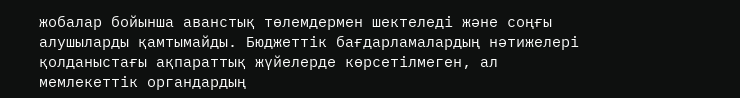жобалар бойынша аванстық төлемдермен шектеледі және соңғы алушыларды қамтымайды. Бюджеттік бағдарламалардың нәтижелері қолданыстағы ақпараттық жүйелерде көрсетілмеген, ал мемлекеттік органдардың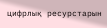цифрлық ресурстарын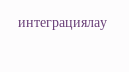интеграциялау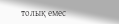толық емес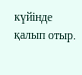күйінде қалып отыр.